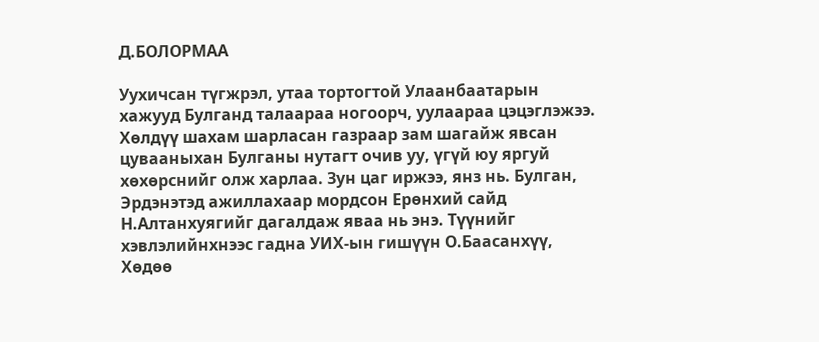Д.БОЛОРМАА

Уухичсан түгжрэл, утаа тортогтой Улаанбаатарын хажууд Булганд талаараа ногоорч, уулаараа цэцэглэжээ. Хөлдүү шахам шарласан газраар зам шагайж явсан цувааныхан Булганы нутагт очив уу, үгүй юу яргуй хөхөрснийг олж харлаа. Зун цаг иржээ, янз нь. Булган, Эрдэнэтэд ажиллахаар мордсон Ерөнхий сайд Н.Алтанхуягийг дагалдаж яваа нь энэ. Түүнийг хэвлэлийнхнээс гадна УИХ-ын гишүүн О.Баасанхүү, Хөдөө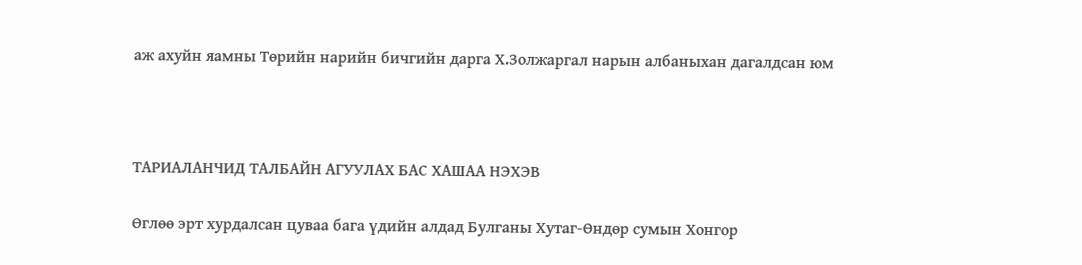аж ахуйн яамны Төрийн нарийн бичгийн дарга Х.Золжаргал нарын албаныхан дагалдсан юм



ТАРИАЛАНЧИД ТАЛБАЙН АГУУЛАХ БАС ХАШАА НЭХЭВ

Өглөө эрт хурдалсан цуваа бага үдийн алдад Булганы Хутаг-Өндөр сумын Хонгор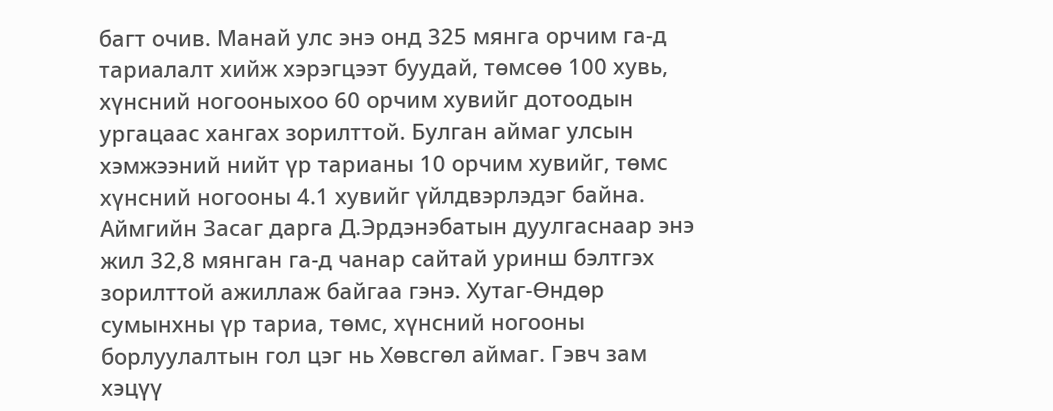багт очив. Манай улс энэ онд 325 мянга орчим га-д тариалалт хийж хэрэгцээт буудай, төмсөө 100 хувь, хүнсний ногооныхоо 60 орчим хувийг дотоодын ургацаас хангах зорилттой. Булган аймаг улсын хэмжээний нийт үр тарианы 10 орчим хувийг, төмс хүнсний ногооны 4.1 хувийг үйлдвэрлэдэг байна. Аймгийн Засаг дарга Д.Эрдэнэбатын дуулгаснаар энэ жил 32,8 мянган га-д чанар сайтай уринш бэлтгэх зорилттой ажиллаж байгаа гэнэ. Хутаг-Өндөр сумынхны үр тариа, төмс, хүнсний ногооны борлуулалтын гол цэг нь Хөвсгөл аймаг. Гэвч зам хэцүү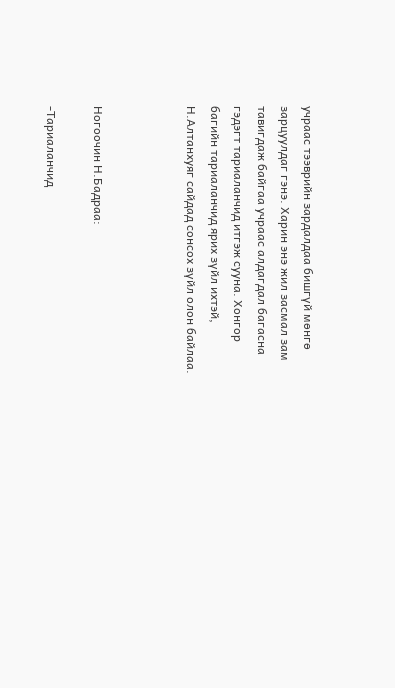учраас тээврийн зардалдаа бишгүй мөнгө зарцуулдаг гэнэ. Харин энэ жил засмал зам тавигдаж байгаа учраас алдагдал багасна гэдэгт тариаланчид итгэж сууна. Хонгор багийн тариаланчид ярих зүйл ихтэй, Н.Алтанхуяг сайдад сонсох зүйл олон байлаа.



Ногоочин Н.Бадраа:

-Тариаланчид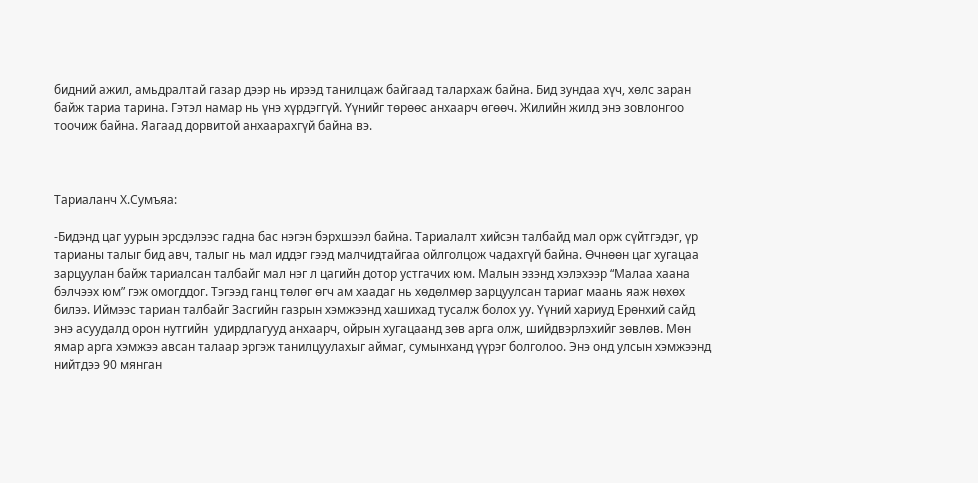бидний ажил, амьдралтай газар дээр нь ирээд танилцаж байгаад талархаж байна. Бид зундаа хүч, хөлс заран байж тариа тарина. Гэтэл намар нь үнэ хүрдэггүй. Үүнийг төрөөс анхаарч өгөөч. Жилийн жилд энэ зовлонгоо тоочиж байна. Яагаад дорвитой анхаарахгүй байна вэ.



Тариаланч Х.Сумъяа:

-Бидэнд цаг уурын эрсдэлээс гадна бас нэгэн бэрхшээл байна. Тариалалт хийсэн талбайд мал орж сүйтгэдэг, үр тарианы талыг бид авч, талыг нь мал иддэг гээд малчидтайгаа ойлголцож чадахгүй байна. Өчнөөн цаг хугацаа зарцуулан байж тариалсан талбайг мал нэг л цагийн дотор устгачих юм. Малын эзэнд хэлэхээр “Малаа хаана бэлчээх юм” гэж омогддог. Тэгээд ганц төлөг өгч ам хаадаг нь хөдөлмөр зарцуулсан тариаг маань яаж нөхөх билээ. Иймээс тариан талбайг Засгийн газрын хэмжээнд хашихад тусалж болох уу. Үүний хариуд Ерөнхий сайд энэ асуудалд орон нутгийн  удирдлагууд анхаарч, ойрын хугацаанд зөв арга олж, шийдвэрлэхийг зөвлөв. Мөн ямар арга хэмжээ авсан талаар эргэж танилцуулахыг аймаг, сумынханд үүрэг болголоо. Энэ онд улсын хэмжээнд нийтдээ 90 мянган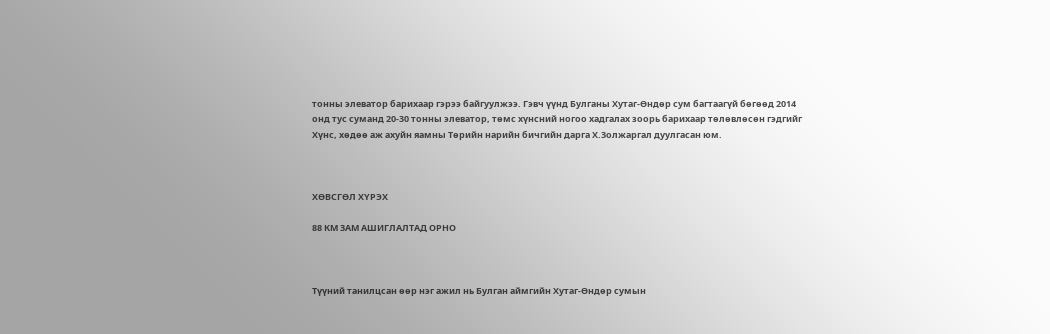тонны элеватор барихаар гэрээ байгуулжээ. Гэвч үүнд Булганы Хутаг-Өндөр сум багтаагүй бөгөөд 2014 онд тус суманд 20-30 тонны элеватор, төмс хүнсний ногоо хадгалах зоорь барихаар төлөвлөсөн гэдгийг Хүнс, хөдөө аж ахуйн яамны Төрийн нарийн бичгийн дарга Х.Золжаргал дуулгасан юм.



ХӨВСГӨЛ ХҮРЭХ

88 КМ ЗАМ АШИГЛАЛТАД ОРНО



Түүний танилцсан өөр нэг ажил нь Булган аймгийн Хутаг-Өндөр сумын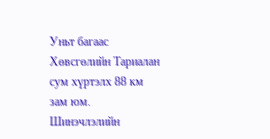Уньт багаас Хөвсгөлийн Тариалан сум хүртэлх 88 км зам юм. Шинэчлэлийн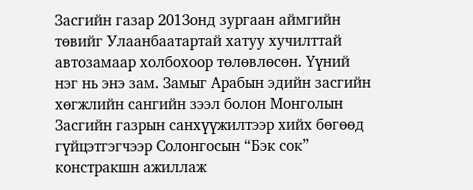Засгийн газар 2013онд зургаан аймгийн төвийг Улаанбаатартай хатуу хучилттай автозамаар холбохоор төлөвлөсөн. Үүний нэг нь энэ зам. Замыг Арабын эдийн засгийн хөгжлийн сангийн зээл болон Монголын Засгийн газрын санхүүжилтээр хийх бөгөөд гүйцэтгэгчээр Солонгосын “Бэк сок” констракшн ажиллаж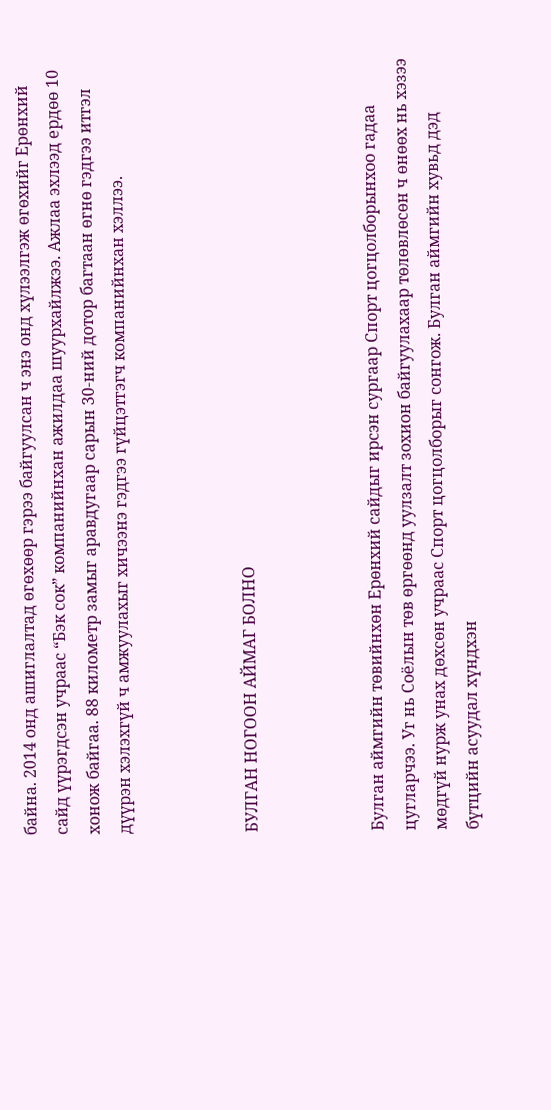байна. 2014 онд ашиглалтад өгөхөөр гэрээ байгуулсан ч энэ онд хүлээлгэж өгөхийг Ерөнхий сайд үүрэгдсэн учраас “Бэк сок” компанийнхан ажилдаа шуурхайлжээ. Ажлаа эхлээд ердөө 10 хонож байгаа. 88 километр замыг аравдугаар сарын 30-ний дотор багтаан өгнө гэдгээ итгэл дүүрэн хэлэхгүй ч амжуулахыг хичээнэ гэдгээ гүйцэтгэгч компанийнхан хэллээ.



БУЛГАН НОГООН АЙМАГ БОЛНО



Булган аймгийн төвийнхөн Ерөнхий сайдыг ирсэн сургаар Спорт цогцолборынхоо гадаа цугларчээ. Уг нь Соёлын төв өргөөнд уулзалт зохион байгуулахаар төлөвлөсөн ч өнөөх нь хэзээ мөдгүй нурж унах дөхсөн учраас Спорт цогцолборыг сонгож. Булган аймгийн хувьд дэд бүтцийн асуудал хүндхэн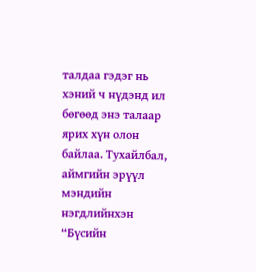талдаа гэдэг нь хэний ч нүдэнд ил бөгөөд энэ талаар ярих хүн олон байлаа. Тухайлбал, аймгийн эрүүл мэндийн нэгдлийнхэн “Бүсийн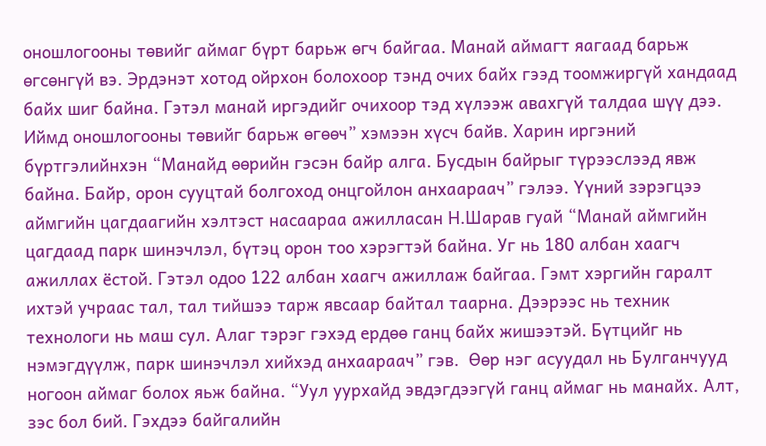оношлогооны төвийг аймаг бүрт барьж өгч байгаа. Манай аймагт яагаад барьж өгсөнгүй вэ. Эрдэнэт хотод ойрхон болохоор тэнд очих байх гээд тоомжиргүй хандаад байх шиг байна. Гэтэл манай иргэдийг очихоор тэд хүлээж авахгүй талдаа шүү дээ. Иймд оношлогооны төвийг барьж өгөөч” хэмээн хүсч байв. Харин иргэний бүртгэлийнхэн “Манайд өөрийн гэсэн байр алга. Бусдын байрыг түрээслээд явж байна. Байр, орон сууцтай болгоход онцгойлон анхаараач” гэлээ. Үүний зэрэгцээ аймгийн цагдаагийн хэлтэст насаараа ажилласан Н.Шарав гуай “Манай аймгийн цагдаад парк шинэчлэл, бүтэц орон тоо хэрэгтэй байна. Уг нь 180 албан хаагч ажиллах ёстой. Гэтэл одоо 122 албан хаагч ажиллаж байгаа. Гэмт хэргийн гаралт ихтэй учраас тал, тал тийшээ тарж явсаар байтал таарна. Дээрээс нь техник технологи нь маш сул. Алаг тэрэг гэхэд ердөө ганц байх жишээтэй. Бүтцийг нь нэмэгдүүлж, парк шинэчлэл хийхэд анхаараач” гэв.  Өөр нэг асуудал нь Булганчууд ногоон аймаг болох яьж байна. “Уул уурхайд эвдэгдээгүй ганц аймаг нь манайх. Алт, зэс бол бий. Гэхдээ байгалийн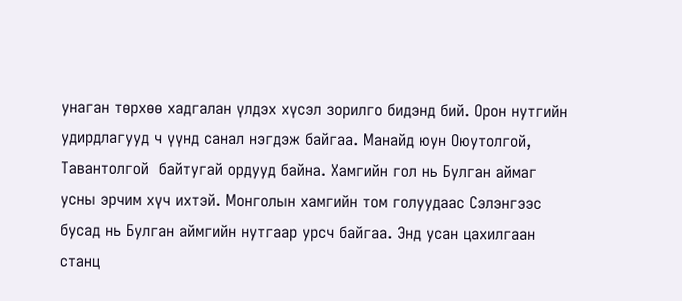унаган төрхөө хадгалан үлдэх хүсэл зорилго бидэнд бий. Орон нутгийн удирдлагууд ч үүнд санал нэгдэж байгаа. Манайд юун Оюутолгой, Тавантолгой  байтугай ордууд байна. Хамгийн гол нь Булган аймаг усны эрчим хүч ихтэй. Монголын хамгийн том голуудаас Сэлэнгээс бусад нь Булган аймгийн нутгаар урсч байгаа. Энд усан цахилгаан станц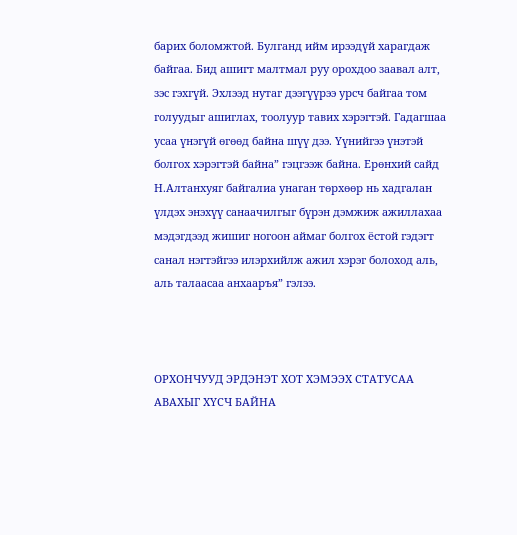барих боломжтой. Булганд ийм ирээдүй харагдаж байгаа. Бид ашигт малтмал руу орохдоо заавал алт, зэс гэхгүй. Эхлээд нутаг дээгүүрээ урсч байгаа том голуудыг ашиглах, тоолуур тавих хэрэгтэй. Гадагшаа усаа үнэгүй өгөөд байна шүү дээ. Үүнийгээ үнэтэй болгох хэрэгтэй байна” гэцгээж байна. Ерөнхий сайд Н.Алтанхуяг байгалиа унаган төрхөөр нь хадгалан үлдэх энэхүү санаачилгыг бүрэн дэмжиж ажиллахаа мэдэгдээд жишиг ногоон аймаг болгох ёстой гэдэгт санал нэгтэйгээ илэрхийлж ажил хэрэг болоход аль, аль талаасаа анхааръя” гэлээ.



ОРХОНЧУУД ЭРДЭНЭТ ХОТ ХЭМЭЭХ СТАТУСАА АВАХЫГ ХҮСЧ БАЙНА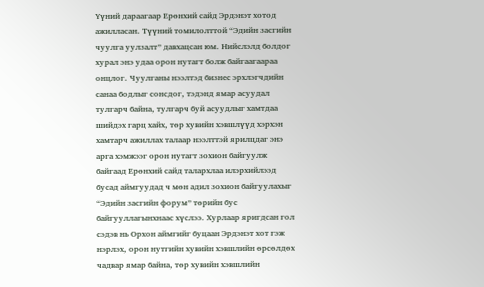Үүний дараагаар Ерөнхий сайд Эрдэнэт хотод ажилласан. Түүний томилолттой “Эдийн засгийн чуулга уулзалт” давхацсан юм. Нийслэлд болдог хурал энэ удаа орон нутагт болж байгаагаараа онцлог. Чуулганы нээлтэд бизнес эрхлэгчдийн санаа бодлыг сонсдог, тэдэнд ямар асуудал тулгарч байна, тулгарч буй асуудлыг хамтдаа шийдэх гарц хайх, төр хувийн хэвшлүүд хэрхэн хамтарч ажиллах талаар нээлттэй ярилцдаг энэ арга хэмжээг орон нутагт зохион байгуулж байгаад Ерөнхий сайд талархлаа илэрхийлээд бусад аймгуудад ч мөн адил зохион байгуулахыг “Эдийн засгийн форум” төрийн бус байгууллагынхнаас хүслээ. Хурлаар яригдсан гол сэдэв нь Орхон аймгийг буцаан Эрдэнэт хот гэж нэрлэх, орон нутгийн хувийн хэвшлийн өрсөлдөх чадвар ямар байна, төр хувийн хэвшлийн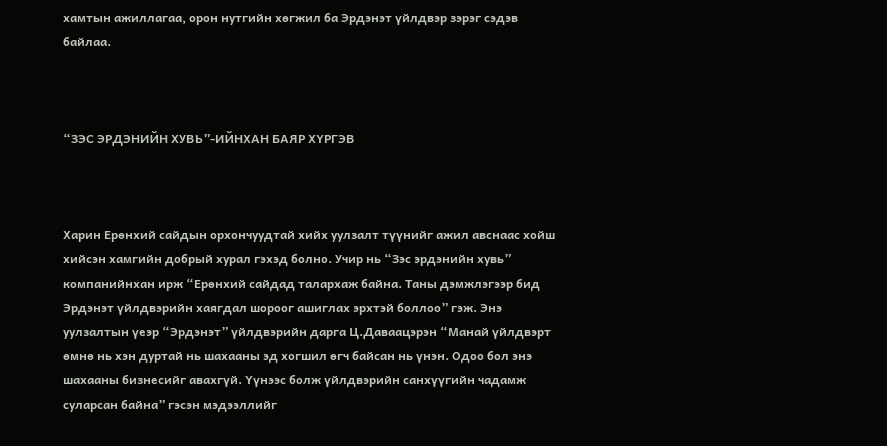хамтын ажиллагаа, орон нутгийн хөгжил ба Эрдэнэт үйлдвэр зэрэг сэдэв байлаа.



“ЗЭС ЭРДЭНИЙН ХУВЬ”-ИЙНХАН БАЯР ХҮРГЭВ



Харин Ерөнхий сайдын орхончуудтай хийх уулзалт түүнийг ажил авснаас хойш хийсэн хамгийн добрый хурал гэхэд болно. Учир нь “Зэс эрдэнийн хувь” компанийнхан ирж “Ерөнхий сайдад талархаж байна. Таны дэмжлэгээр бид Эрдэнэт үйлдвэрийн хаягдал шороог ашиглах эрхтэй боллоо” гэж. Энэ  уулзалтын үеэр “Эрдэнэт” үйлдвэрийн дарга Ц.Даваацэрэн “Манай үйлдвэрт өмнө нь хэн дуртай нь шахааны эд хогшил өгч байсан нь үнэн. Одоо бол энэ шахааны бизнесийг авахгүй. Үүнээс болж үйлдвэрийн санхүүгийн чадамж суларсан байна” гэсэн мэдээллийг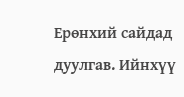Ерөнхий сайдад дуулгав. Ийнхүү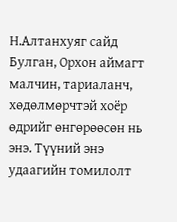Н.Алтанхуяг сайд Булган, Орхон аймагт малчин, тариаланч, хөдөлмөрчтэй хоёр өдрийг өнгөрөөсөн нь энэ. Түүний энэ удаагийн томилолт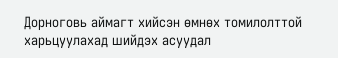Дорноговь аймагт хийсэн өмнөх томилолттой харьцуулахад шийдэх асуудал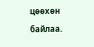цөөхөн байлаа.